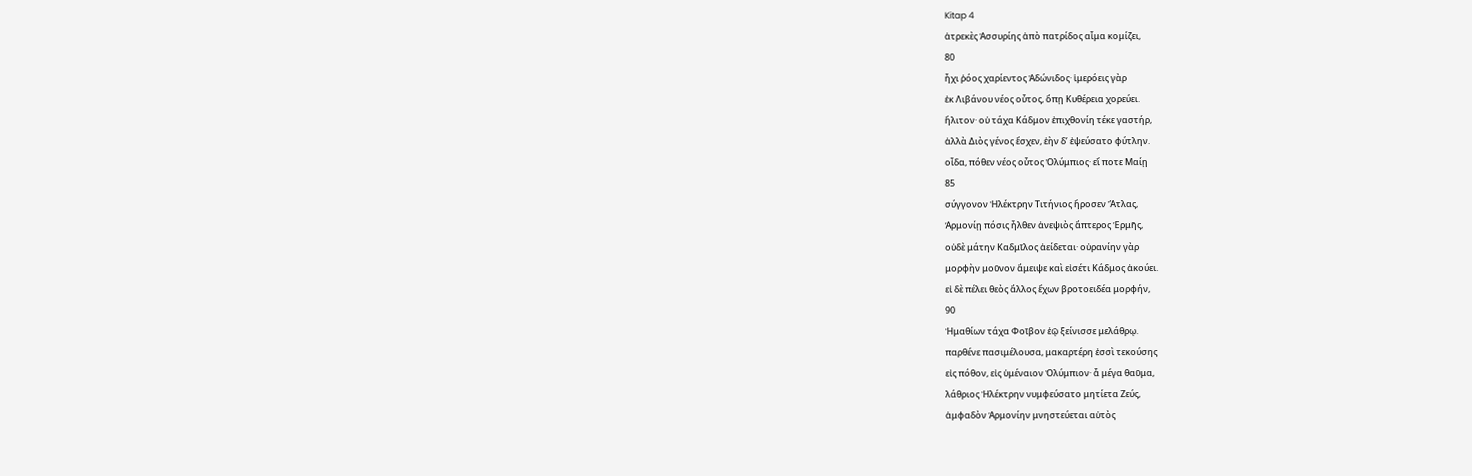Kitap 4
ἀτρεκὲς Ἀσσυρίης ἀπὸ πατρίδος αἷμα κομίζει,
80
ἧχι ῥόος χαρίεντος Ἀδώνιδος· ἱμερόεις γὰρ
ἐκ Λιβάνου νέος οὗτος, ὅπῃ Κυθέρεια χορεύει.
ἤλιτον· οὐ τάχα Κάδμον ἐπιχθονίη τέκε γαστήρ,
ἀλλὰ Διὸς γένος ἔσχεν, ἑὴν δʼ ἐψεύσατο φύτλην.
οἶδα, πόθεν νέος οὗτος Ὀλύμπιος· εἴ ποτε Μαίῃ
85
σύγγονον Ἠλέκτρην Τιτήνιος ἤροσεν Ἄτλας,
Ἁρμονίῃ πόσις ἦλθεν ἀνεψιὸς ἄπτερος Ἑρμῆς,
οὐδὲ μάτην Καδμῖλος ἀείδεται· οὐρανίην γὰρ
μορφὴν μοῦνον ἄμειψε καὶ εἰσέτι Κάδμος ἀκούει.
εἰ δὲ πέλει θεὸς ἄλλος ἔχων βροτοειδέα μορφήν,
90
Ἠμαθίων τάχα Φοῖβον ἑῷ ξείνισσε μελάθρῳ.
παρθένε πασιμέλουσα, μακαρτέρη ἐσσὶ τεκούσης
εἰς πόθον, εἰς ὑμέναιον Ὀλύμπιον· ἆ μέγα θαῦμα,
λάθριος Ἠλέκτρην νυμφεύσατο μητίετα Ζεύς,
ἀμφαδὸν Ἁρμονίην μνηστεύεται αὐτὸς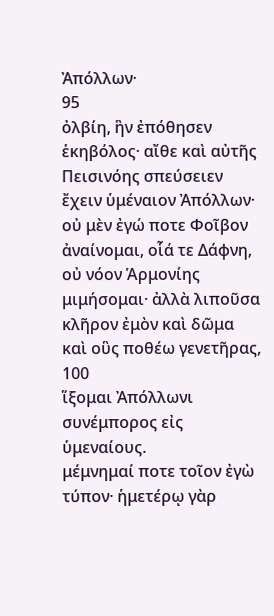Ἀπόλλων·
95
ὀλβίη, ἣν ἐπόθησεν ἑκηβόλος· αἴθε καὶ αὐτῆς
Πεισινόης σπεύσειεν ἔχειν ὑμέναιον Ἀπόλλων·
οὐ μὲν ἐγώ ποτε Φοῖβον ἀναίνομαι, οἷά τε Δάφνη,
οὐ νόον Ἁρμονίης μιμήσομαι· ἀλλὰ λιποῦσα
κλῆρον ἐμὸν καὶ δῶμα καὶ οὓς ποθέω γενετῆρας,
100
ἵξομαι Ἀπόλλωνι συνέμπορος εἰς ὑμεναίους.
μέμνημαί ποτε τοῖον ἐγὼ τύπον· ἡμετέρῳ γὰρ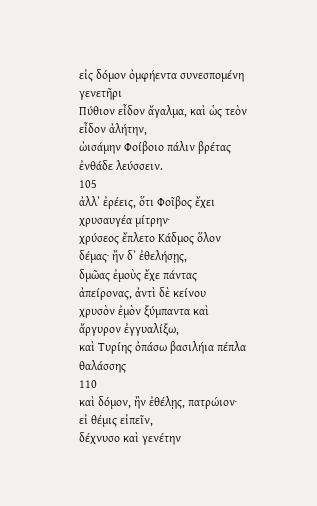εἰς δόμον ὀμφήεντα συνεσπομένη γενετῆρι
Πύθιον εἶδον ἄγαλμα, καὶ ὡς τεὸν εἶδον ἀλήτην,
ὠισάμην Φοίβοιο πάλιν βρέτας ἐνθάδε λεύσσειν.
105
ἀλλʼ ἐρέεις, ὅτι Φοῖβος ἔχει χρυσαυγέα μίτρην·
χρύσεος ἔπλετο Κάδμος ὅλον δέμας· ἢν δʼ ἐθελήσῃς,
δμῶας ἐμοὺς ἔχε πάντας ἀπείρονας, ἀντὶ δὲ κείνου
χρυσὸν ἐμὸν ξύμπαντα καὶ ἄργυρον ἐγγυαλίξω,
καὶ Τυρίης ὀπάσω βασιλήια πέπλα θαλάσσης
110
καὶ δόμον, ἢν ἐθέλῃς, πατρώιον· εἰ θέμις εἰπεῖν,
δέχνυσο καὶ γενέτην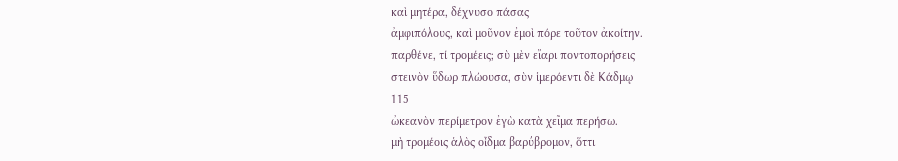καὶ μητέρα, δέχνυσο πάσας
ἀμφιπόλους, καὶ μοῦνον ἐμοὶ πόρε τοῦτον ἀκοίτην.
παρθένε, τί τρομέεις; σὺ μὲν εἴαρι ποντοπορήσεις
στεινὸν ὕδωρ πλώουσα, σὺν ἱμερόεντι δὲ Κάδμῳ
115
ὠκεανὸν περίμετρον ἐγὼ κατὰ χεῖμα περήσω.
μὴ τρομέοις ἁλὸς οἶδμα βαρύβρομον, ὅττι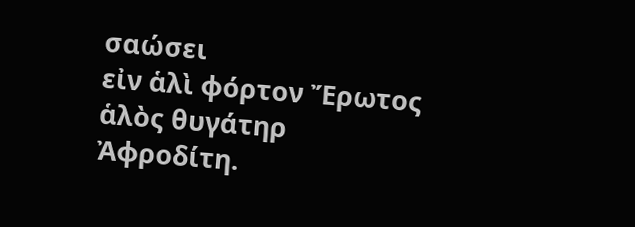σαώσει
εἰν ἁλὶ φόρτον Ἔρωτος ἁλὸς θυγάτηρ Ἀφροδίτη.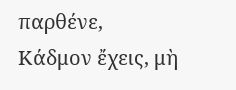παρθένε, Κάδμον ἔχεις, μὴ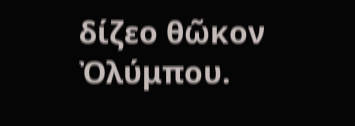δίζεο θῶκον Ὀλύμπου.